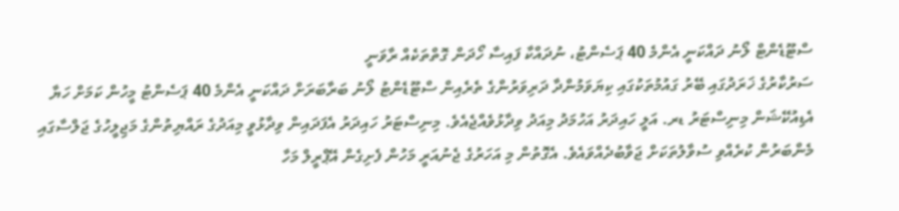ސްޓޫޑެންޓް ލޯނު ދައްކަނީ އެންމެ 40 ޕަސެންޓު، ނުދައްކާ ފައިސާ ހޯދަން ގޮތްތަކެއް ރާވަނީ
ސަރުކާރުގެ ޚަރަދުގައި ބޭރު ގައުމުތަކުގައި ކިޔަވަމުންދާ ދަރިވަރުންގެ ތެރެއިން ސްޓޫޑެންޓު ލޯނު ބަރާބަރަށް ދައްކަނީ އެންމެ 40 ޕަސެންޓު މީހުން ކަމަށް ހަޔާ އެޑިއުކޭޝަން މިނިސްޓަރު ޑރ. އަލީ ހައިދަރު އަހުމަދު މިއަދު ވިދާޅުވެއްޖެއެވެ. މިނިސްޓަރު ހައިދަރު އެފަދައިން ވިދާޅުވީ މިއަދުގެ ރައްޔިތުންގެ މަޖިލީހުގެ ޖަލްސާގައި މެންބަރުން ކުރެއްވި ސުވާލުތަކަށް ޖަވާބުދެއްވައެވެ. އެގޮތުން މި އަހަރުގެ ޖެނުއަރީ މަހުން ފެށިގެން އޭޕްރީލް މަހާ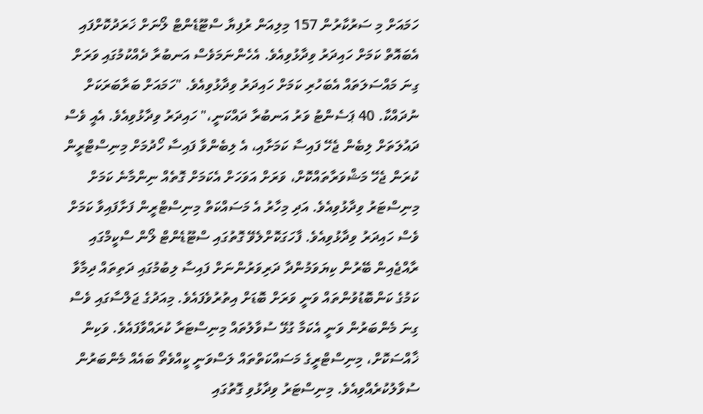ހަމައަށް މި ސަރުކާރުން 157 މިލިއަން ރުފިޔާ ސްޓޫޑެންޓް ލޯނަށް ޚަރަދުކޮށްފައި އެބައޮތް ކަމަށް ހައިދަރު ވިދާޅުވިއެވެ. އެހެންނަމަވެސް އަނބުރާ ދެއްކުމުގައި ވަރަށް ގިނަ މައްސަލަތައް އެބަހުރި ކަމަށް ހައިދަރު ވިދާޅުވިއެވެ. "ހަމައަށް ބަރާބަރަކަށް ނުދައްކާ. 40 ޕަސެންޓު ވަރު އަނބުރާ ދައްކަނީ،" ހައިދަރު ވިދާޅުވިއެވެ. އެއީ ވެސް ދައުލަތަށް ލިބެން ޖެހޭ ފައިސާ ކަމަށާއި، އެ ލިބެންވާ ފައިސާ ހޯދުމަށް މިނިސްޓްރީން ކުރަން ޖެހޭ މަޝްވަރާތައްކޮށް، ވަރަށް އަވަހަށް އެކަމަށް ގޮތެއް ނިންމާނެ ކަމަށް މިނިސްޓަރު ވިދާޅުވިއެވެ. އަދި މިހާރު އެ މަސައްކަތް މިނިސްޓްރީން ފަށާފައިވާ ކަމަށް ވެސް ހައިދަރު ވިދާޅުވިއެވެ. ފާހަގަކޮށްލެވޭ ގޮތުގައި ސްޓޫޑެންޓް ލޯން ސްކީމްގައި ރާއްޖެއިން ބޭރުން ކިޔަވަމުންދާ ދަރިވަރުންނަށް ފައިސާ ލިބުމުގައި ދަތިތައް ދިމާވާ ކަމުގެ ކަންބޮޑުވުންތައް ވަނީ ވަރަށް ބޮޑަށް އިތުރުވެފައެވެ. މިއަދުގެ ޖަލްސާގައި ވެސް ގިނަ މެންބަރުން ވަނީ އެކަމާ ގުޅޭ ސުވާލުތައް މިނިސްޓަރާ ކުރައްވާފައެވެ. ވަކިން ޚާއްސަކޮށް، މިނިސްޓްރީގެ މަސައްކަތްތައް ލަސްވަނީ ކީއްވެތޯ ބައެއް މެންބަރުން ސުވާލުކުރެއްވިއެވެ. މިނިސްޓަރު ވިދާޅުވި ގޮތުގައި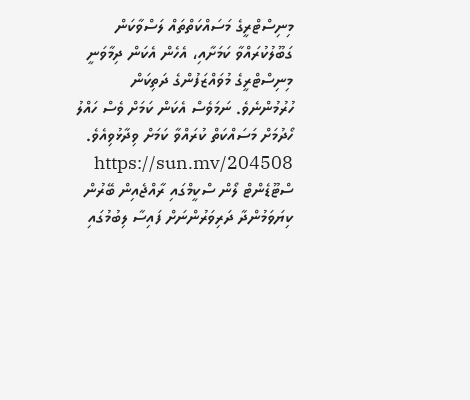މިނިސްޓްރީގެ މަސައްކަތްތައް ލަސްވާކަން ގަބޫލުކުރައްވާ ކަމަށާއި، އެހެން އެކަން ދިމާވަނީ މިނިސްޓްރީގެ މުވައްޒަފުންގެ ދަތިކަން ހުރުމުންނެވެ. ނަމަވެސް އެކަން ކަމަށް ވެސް ހައްލު ހޯދުމަށް މަސައްކަތް ކުރައްވާ ކަމަށް ވިދާޅުވިއެވެ. https://sun.mv/204508 ސްޓޫޑެންޓް ލޯން ސްކީމްގައި ރާއްޖެއިން ބޭރުން ކިޔަވަމުންދާ ދަރިވަރުންނަށް ފައިސާ ލިބުމުގައި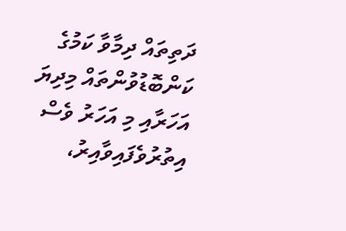ދަތިތައް ދިމާވާ ކަމުގެ ކަންބޮޑުވުންތައް މިދިޔަ އަހަރާއި މި އަހަރު ވެސް އިތުރުވެފައިވާއިރު،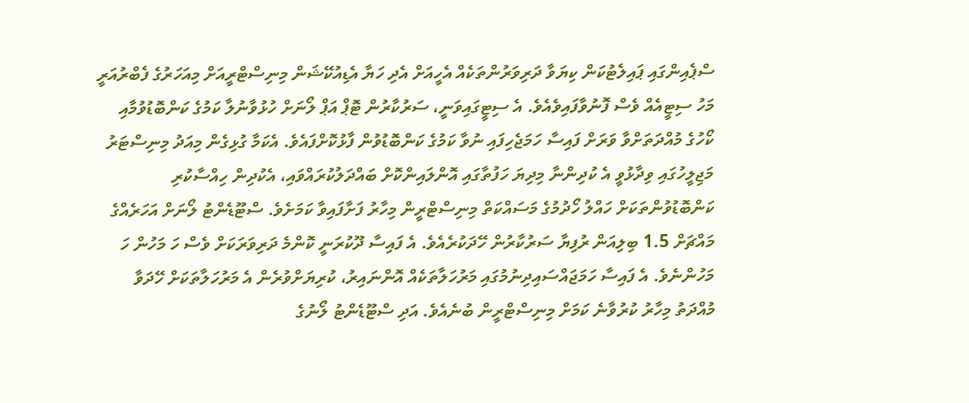ސްޕެއިންގައި ޕައިލެޓުކަން ކިޔަވާ ދަރިވަރުންތަކެއް އެހީއަށް އެދި ހަޔާ އެޑިއުކޭޝަން މިނިސްޓްރީއަށް މިއަހަރުގެ ފެބްރުއަރީ މަހު ސިޓީއެއް ވެސް ފޮނުވާފައިވެއެވެ. އެ ސިޓީގައިވަނީ، ސަރުކާރުން ޓޮޕް އަޕް ލޯނަށް ހުޅުވާނުލާ ކަމުގެ ކަންބޮޑުވުމާއި ކޯހުގެ މުއްދަތަށްވާ ވަރަށް ފައިސާ ހަމަޖެހިފައި ނުވާ ކަމުގެ ކަންބޮޑުވުން ފާޅުކޮށްފައެވެ. އެކަމާ ގުޅިގެން މިއަދު މިނިސްޓަރު މަޖިލީހުގައި ވިދާޅުވީ އެ ކުދިންނާ މިދިޔަ ހަފުތާގައި އޮންލައިންކޮށް ބައްދަލުކުރައްވައި، އެކުދިން ހިއްސާކުރި ކަންބޮޑުވުންތަކަށް ހައްލު ހޯދުމުގެ މަސައްކަތް މިނިސްޓްރީން މިހާރު ފަށާފައިވާ ކަމަށެވެ. ސްޓޫޑެންޓު ލޯނަށް އަހަރެއްގެ މައްޗަށް 1.5 ބިލިއަން ރުފިޔާ ސަރުކާރުން ހޭދަކުރެއެވެ. އެ ފައިސާ ދޫކުރަނީ ކޮންމެ ދަރިވަރަކަށް ވެސް ހަ މަހުން ހަ މަހުންނެވެ. އެ ފައިސާ ހަމަޖައްސައިދިނުމުގައި މަރުހަލާތަކެއް އޮންނައިރު، ކުރިޔަށްވުރެން އެ މަރުހަލާތަކަށް ހޭދަވާ މުއްދަތު މިހާރު ކުރުވާނެ ކަމަށް މިނިސްޓްރީން ބުނެއެވެ. އަދި ސްޓޫޑެންޓު ލޯނުގެ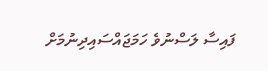ފައިސާ ލަސްނުވެ ހަމަޖައްސައިދިނުމަށް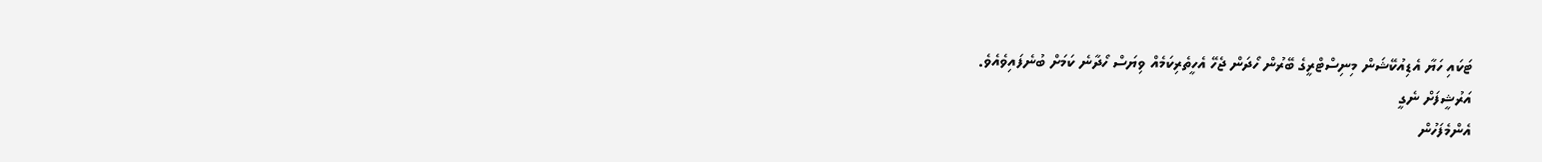ޓަކައި ހަޔާ އެޑިއުކޭޝަން މިނިސްޓްރީގެ ބޭރުން ހޯދަން ޖެހޭ އެހީތެރިކަމެއް ވިޔަސް ހޯދާނެ ކަމަށް ބުނެފައިވެއެވެ.
އަރުޝީފަށް ނެގީ
އެންމެފަހުން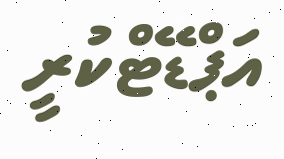އަޕްޑޭޓްކުރީ